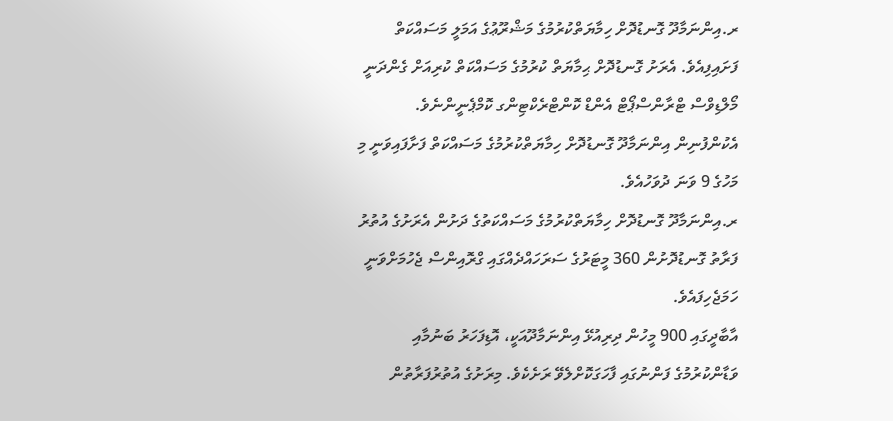ރ.އިންނަމާދޫ ގޮނޑުދޮށް ހިމާޔަތްކުރުމުގެ މަޝްރޫޢުގެ އަމަލީ މަސައްކަތް ފަށައިފިއެވެ. އެރަށު ގޮނޑުދޮށް ޙިމާޔަތް ކުރުމުގެ މަސައްކަތް ކުރިއަށް ގެންދަނީ މޯލްޑިވްސް ޓްރާންސްޕޯޓް އެންޑް ކޮންޓްރެކްޓިންގ ކޮމްޕެނީންނެވެ. އެކުންފުނިން އިންނަމާދޫ ގޮނޑުދޮށް ހިމާޔަތްކުރުމުގެ މަސައްކަތް ފަށާފައިވަނީ މި މަހުގެ 9 ވަނަ ދުވަހުއެވެ.
ރ.އިންނަމާދޫ ގޮނޑުދޮށް ހިމާޔަތްކުރުމުގެ މަސައްކަތުގެ ދަށުން އެރަށުގެ އުތުރު ފަރާތު ގޮނޑުދޮށުން 360 މީޓަރުގެ ސަރަހައްދެއްގައި ގްރޮއިންސް ޖެހުމަށްވަނީ ހަމަޖެހިފައެވެ.
އާބާދީގައި 900 މީހުން ދިރިއުޅޭ އިންނަމާދޫއަކީ، އޮޑިފަހަރު ބަނުމާއި ވަޑާންކުރުމުގެ ފަންނުގައި ފާހަގަކޮށްލެވޭ ރަށެކެވެ. މިރަށުގެ އުތުރުފަރާތުން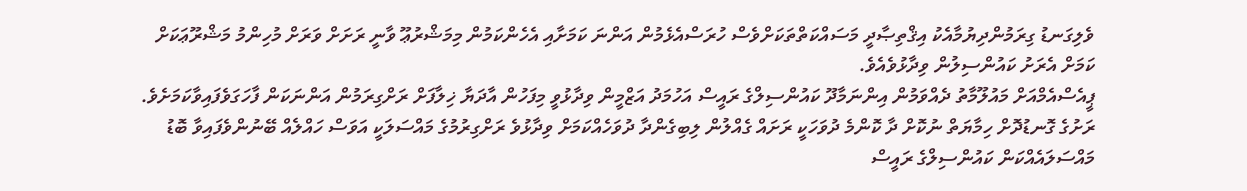ވެލިގަނޑު ގިރަމުންދިޔުމާއެކު އިޤްތިޞާދީ މަސައްކަތްތަކަށްވެސް ހުރަސްއެޅެމުން އަންނަ ކަމަށާއި އެހެންކަމުން މިމަޝްރުޢޫ ވާނީ ރަށަށް ވަރަށް މުހިންމު މަޝްރޫޢަކަށް ކަމަށް އެރަށު ކައުންސިލުން ވިދާޅުވެއެވެ.
ޕީއެސްއެމްއަށް މައުލޫމާތު ދެއްވަމުން އިންނަމާދޫ ކައުންސިލްގެ ރައީސް އަހުމަދު އަޒްމީން ވިދާޅުވީ މިފަހުން އާދަޔާ ޚިލާފަށް ރަށްގިރަމުން އަންނަކަން ފާހަގަވެފައިވާކަމަށެވެ. ރަށުގެ ގޮނޑުދޮށް ހިމާޔަތް ނުކޮށް ދާ ކޮންމެ ދުވަހަކީ ރަށައް ގެއްލުން ލިބިގެންދާ ދުވަހެއްކަމަށް ވިދާޅުވެ ރަށްގިރުމުގެ މައްސަލަކީ އަވަސް ހައްލެއް ބޭނުންވެފައިވާ ބޮޑު މައްސަލައެއްކަން ކައުންސިލްގެ ރައީސް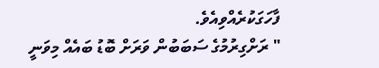ފާހަގަކުރެއްވިއެވެ.
" ރަށްގިރުމުގެ ސަބަބުން ވަރަށް ބޮޑު ބައެއް މިވަނީ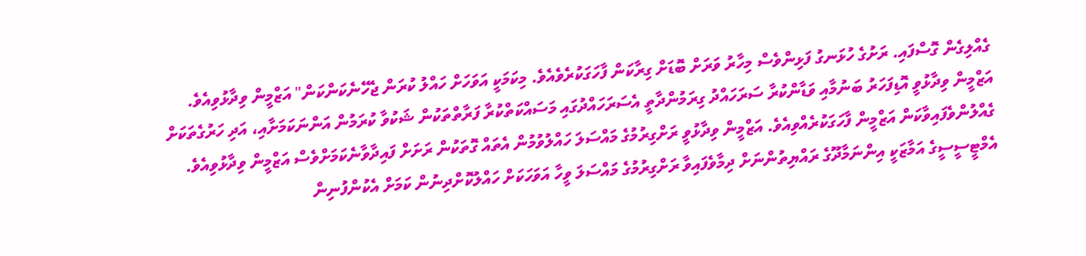ގެއްލިގެން ގޮސްފައި. ރަށުގެ ހުޅަނގު ފަޅިންވެސް މިހާރު ވަރަށް ބޮޑަށް ގިރާކަން ފާހަގަކުރެވެއެވެ. މިކަމަކީ އަވަހަށް ހައްލު ކުރަން ޖެހޭނެކަންކަން" އަޒްމީން ވިދާޅުވިއެވެ.
އަޒްމީން ވިދާޅުވީ އޮޑިފަހަރު ބަނުމާއި ވަޑާންކުރާ ސަރަހައްދު ގިރަމުންދާތީ އެސަރަހައްދުގައި މަސައްކަތްކުރާ ފަރާތްތަކުން ޝަކުވާ ކުރަމުން އަންނަކަމަށާއި، އަދި ހަރުގެތަކަށް ގެއްލުންވެފައިވާކަން އަޒްމީން ފާހަގަކުރެއްވިއެވެ. އަޒްމީން ވިދާޅުވީ ރަށްގިރުމުގެ މައްސަލަ ހައްލުވުމުން އެތައް ގޮތަކުން ރަށަށް ފައިދާވާނެކަމަށްވެސް އަޒްމީން ވިދާޅުވިއެވެ.
އެމްޓީސީސީގެ އަމާޒަކީ އިންނަމާދޫގެ ރައްޔިތުންނަށް ދިމާވެފައިވާ ރަށްގިރުމުގެ މައްސަލަ ވީހާ އަވަހަކަށް ހައްލުކޮށްދިނުން ކަމަށް އެކުންފުނިން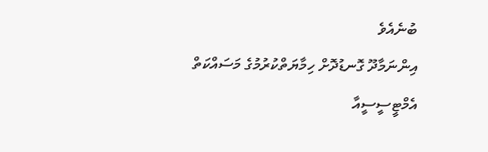ބުނެއެވެ
އިންނަމާދޫ ގޮނޑުދޮށް ހިމާޔަތްކުރުމުގެ މަސައްކަތް އެމްޓީސީސީއާ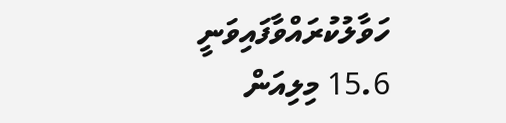ހަވާލުކުރައްވާފައިވަނީ 15.6 މިލިއަން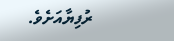ރުފިޔާއަށެވެ.